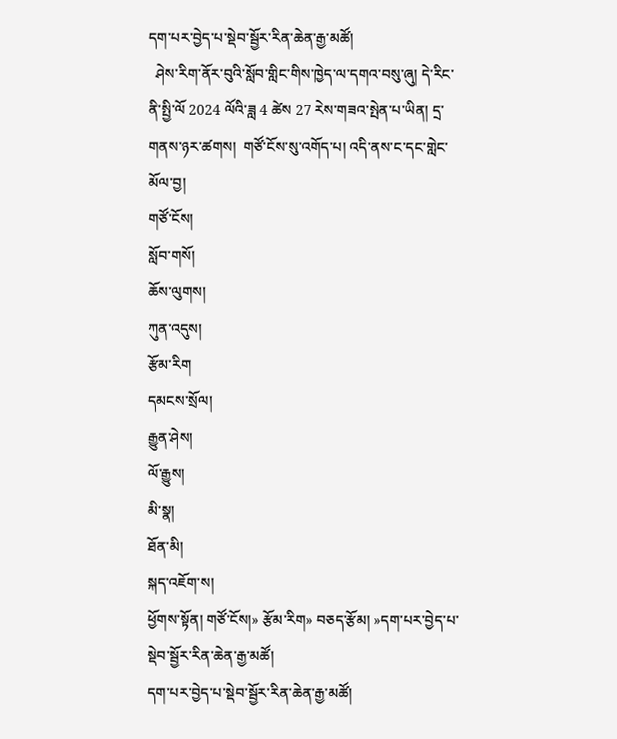དག་པར་བྱེད་པ་སྡེབ་སྦྱོར་རིན་ཆེན་རྒྱ་མཚོ།
  ཤེས་རིག་ནོར་བུའི་སློབ་གླིང་གིས་ཁྱེད་ལ་དགའ་བསུ་ཞུ། དེ་རིང་ནི་སྤྱི་ལོ 2024 ལོའི་ཟླ 4 ཚེས 27 རེས་གཟའ་སྤེན་པ་ཡིན། དྲ་གནས་ཉར་ཚགས།  གཙོ་ངོས་སུ་འགོད་པ། འདི་ནས་ང་དང་གླེང་མོལ་བྱ།
གཙོ་ངོས།
སློབ་གསོ།
ཆོས་ལུགས།
ཀུན་འདུས།
རྩོམ་རིག
དམངས་སྲོལ།
རྒྱུན་ཤེས།
ལོ་རྒྱུས།
མི་སྣ།
ཐོན་མི།
སྐད་འཇོག་ས།
ཕྱོགས་སྟོན། གཙོ་ངོས།» རྩོམ་རིག» བཅད་རྩོམ། »དག་པར་བྱེད་པ་སྡེབ་སྦྱོར་རིན་ཆེན་རྒྱ་མཚོ།
དག་པར་བྱེད་པ་སྡེབ་སྦྱོར་རིན་ཆེན་རྒྱ་མཚོ།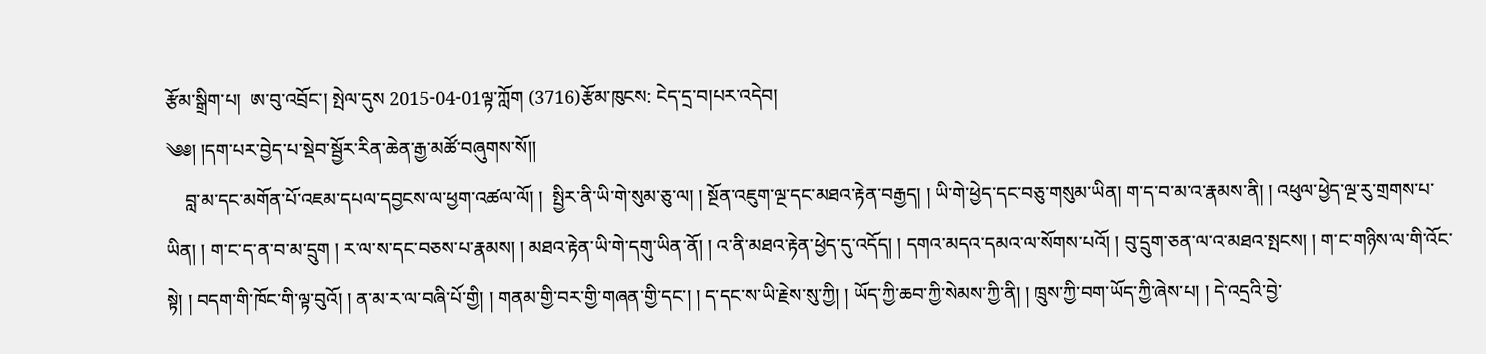རྩོམ་སྒྲིག་པ།  ཨ་བུ་འབྲོང་། སྤེལ་དུས 2015-04-01ལྟ་ཀློག (3716)རྩོམ་ཁུངས: ངེད་དྲ་བ།པར་འདེབ།
༄༅། །དག་པར་བྱེད་པ་སྡེབ་སྦྱོར་རིན་ཆེན་རྒྱ་མཚོ་བཞུགས་སོ།།
    བླ་མ་དང་མགོན་པོ་འཇམ་དཔལ་དབྱངས་ལ་ཕྱག་འཚལ་ལོ། །  སྤྱིར་ནི་ཡི་གེ་སུམ་ཅུ་ལ། ། སྔོན་འཇུག་ལྔ་དང་མཐའ་རྟེན་བརྒྱད། ། ཡི་གེ་ཕྱེད་དང་བཅུ་གསུམ་ཡིན། ག་ད་བ་མ་འ་རྣམས་ནི། ། འཕུལ་ཕྱེད་ལྔ་རུ་གྲགས་པ་ཡིན། ། ག་ང་ད་ན་བ་མ་དྲུག ། ར་ལ་ས་དང་བཅས་པ་རྣམས། ། མཐའ་རྟེན་ཡི་གེ་དགུ་ཡིན་ནོ། ། འ་ནི་མཐའ་རྟེན་ཕྱེད་དུ་འདོད། ། དགའ་མདའ་དམའ་ལ་སོགས་པའོ། ། བུ་དྲུག་ཅན་ལ་འ་མཐའ་སྤངས། ། ག་ང་གཉིས་ལ་གི་འོང་སྟེ། ། བདག་གི་ཁོང་གི་ལྟ་བུའོ། ། ན་མ་ར་ལ་བཞི་པོ་གྱི། ། གནམ་གྱི་བར་གྱི་གཞན་གྱི་དང་། ། ད་དང་ས་ཡི་རྗེས་སུ་ཀྱི། ། ཡོད་ཀྱི་ཆབ་ཀྱི་སེམས་ཀྱི་ནི། ། ཁྲུས་ཀྱི་བག་ཡོད་ཀྱི་ཞེས་པ། ། དེ་འདྲའི་བྱེ་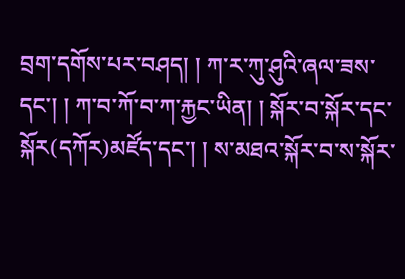བྲག་དགོས་པར་བཤད། ། ཀ་ར་ཀུ་ཤུའི་ཞལ་ཟས་དང་། ། ཀ་བ་ཀོ་བ་ཀ་རྐྱང་ཡིན། ། སྐོར་བ་སྐོར་དང་སྐོར(དཀོར)མཛོད་དང་། ། ས་མཐའ་སྐོར་བ་ས་སྐོར་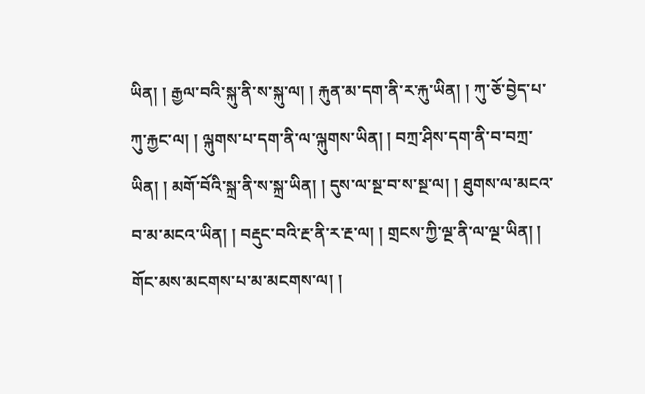ཡིན། ། རྒྱལ་བའི་སྐུ་ནི་ས་སྐུ་ལ། ། རྐུན་མ་དག་ནི་ར་རྐུ་ཡིན། ། ཀུ་ཅོ་བྱེད་པ་ཀུ་རྐྱང་ལ། ། ལྐུགས་པ་དག་ནི་ལ་ལྐུགས་ཡིན། ། བཀྲ་ཤིས་དག་ནི་བ་བཀྲ་ཡིན། ། མགོ་བོའི་སྐྲ་ནི་ས་སྐྲ་ཡིན། ། དུས་ལ་སྔ་བ་ས་སྔ་ལ། ། ཐུགས་ལ་མངའ་བ་མ་མངའ་ཡིན། ། བརྡུང་བའི་རྔ་ནི་ར་རྔ་ལ། ། གྲངས་ཀྱི་ལྔ་ནི་ལ་ལྔ་ཡིན། ། གོང་མས་མངགས་པ་མ་མངགས་ལ། །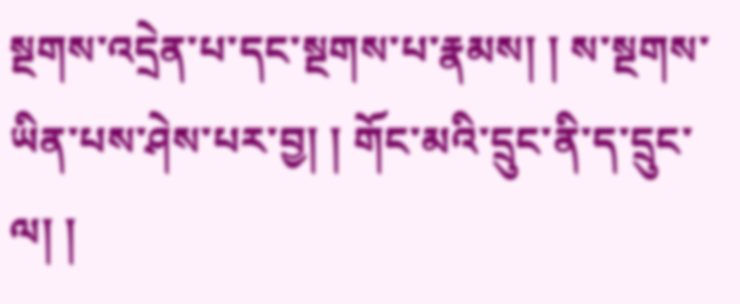སྔགས་འདྲེན་པ་དང་སྔགས་པ་རྣམས། ། ས་སྔགས་ཡིན་པས་ཤེས་པར་བྱ། ། གོང་མའི་དྲུང་ནི་ད་དྲུང་ལ། །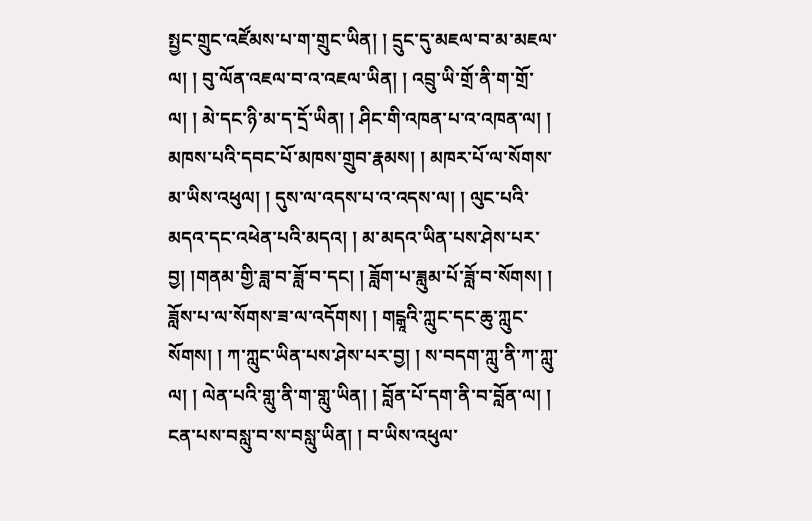སྤྱང་གྲུང་འཛོམས་པ་ག་གྲུང་ཡིན། ། དྲུང་དུ་མཇལ་བ་མ་མཇལ་ལ། ། བུ་ལོན་འཇལ་བ་འ་འཇལ་ཡིན། ། འབྲུ་ཡི་གྲོ་ནི་ག་གྲོ་ལ། ། མེ་དང་ཉི་མ་ད་དྲོ་ཡིན། ། ཤིང་གི་འཁན་པ་འ་འཁན་ལ། ། མཁས་པའི་དབང་པོ་མཁས་གྲུབ་རྣམས། ། མཁར་པོ་ལ་སོགས་མ་ཡིས་འཕུལ། ། དུས་ལ་འདས་པ་འ་འདས་ལ། ། ལུང་པའི་མདའ་དང་འཕེན་པའི་མདའ། ། མ་མདའ་ཡིན་པས་ཤེས་པར་བྱ། །གནམ་གྱི་ཟླ་བ་ཟློ་བ་དང། ། ཟློག་པ་ཟླུམ་པོ་ཟློ་བ་སོགས། ། ཟློས་པ་ལ་སོགས་ཟ་ལ་འདོགས། ། གངྒཱའི་ཀླུང་དང་ཆུ་ཀླུང་སོགས། ། ཀ་ཀླུང་ཡིན་པས་ཤེས་པར་བྱ། ། ས་བདག་ཀླུ་ནི་ཀ་ཀླུ་ལ། ། ལེན་པའི་གླུ་ནི་ག་གླུ་ཡིན། ། བློན་པོ་དག་ནི་བ་བློན་ལ། ། ངན་པས་བསླུ་བ་ས་བསླུ་ཡིན། ། བ་ཡིས་འཕུལ་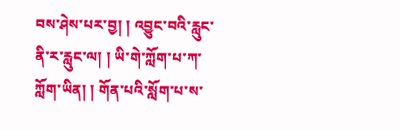བས་ཤེས་པར་བྱ། ། འབྱུང་བའི་རླུང་ནི་ར་རླུང་ལ། ། ཡི་གེ་ཀློག་པ་ཀ་ཀློག་ཡིན། ། གོན་པའི་སློག་པ་ས་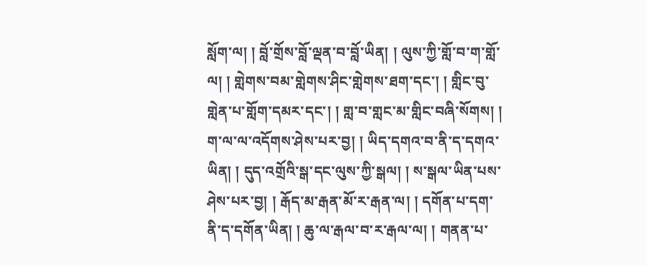སློག་ལ། ། བློ་གྲོས་བློ་ལྡན་བ་བློ་ཡིན། ། ལུས་ཀྱི་གློ་བ་ག་གློ་ལ། ། གླེགས་བམ་གླེགས་ཤིང་གླེགས་ཐག་དང་། ། གླིང་བུ་གླེན་པ་གློག་དམར་དང་། ། གླ་བ་གླང་མ་གླིང་བཞི་སོགས། ། ག་ལ་ལ་འདོགས་ཤེས་པར་བྱ། ། ཡིད་དགའ་བ་ནི་ད་དགའ་ཡིན། ། དུད་འགྲོའི་སྒ་དང་ལུས་ཀྱི་སྒལ། ། ས་སྒལ་ཡིན་པས་ཤེས་པར་བྱ། ། རྒོད་མ་རྒན་མོ་ར་རྒན་ལ། ། དགོན་པ་དག་ནི་ད་དགོན་ཡིན། ། ཆུ་ལ་རྒལ་བ་ར་རྒལ་ལ། ། གནན་པ་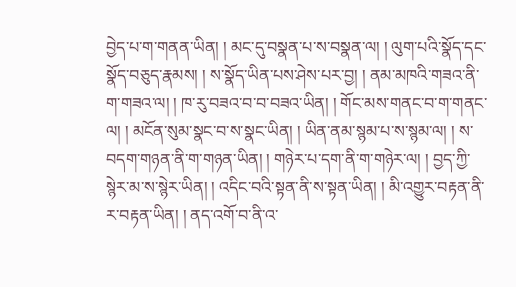བྱེད་པ་ག་གནན་ཡིན། ། མང་དུ་བསྣན་པ་ས་བསྣན་ལ། ། ལུག་པའི་སྣོད་དང་སྣོད་བཅུད་རྣམས། ། ས་སྣོད་ཡིན་པས་ཤེས་པར་བྱ། ། ནམ་མཁའི་གཟའ་ནི་ག་གཟའ་ལ། ། ཁ་རུ་བཟའ་བ་བ་བཟའ་ཡིན། ། གོང་མས་གནང་བ་ག་གནང་ལ། ། མངོན་སུམ་སྣང་བ་ས་སྣང་ཡིན། ། ཡིན་ནམ་སྙམ་པ་ས་སྙམ་ལ། ། ས་བདག་གཉན་ནི་ག་གཉན་ཡིན། ། གཉེར་པ་དག་ནི་ག་གཉེར་ལ། ། བྱད་ཀྱི་སྙེར་མ་ས་སྙེར་ཡིན། ། འདིང་བའི་སྟན་ནི་ས་སྟན་ཡིན། ། མི་འགྱུར་བརྟན་ནི་ར་བརྟན་ཡིན། ། ནད་འགོ་བ་ནི་འ་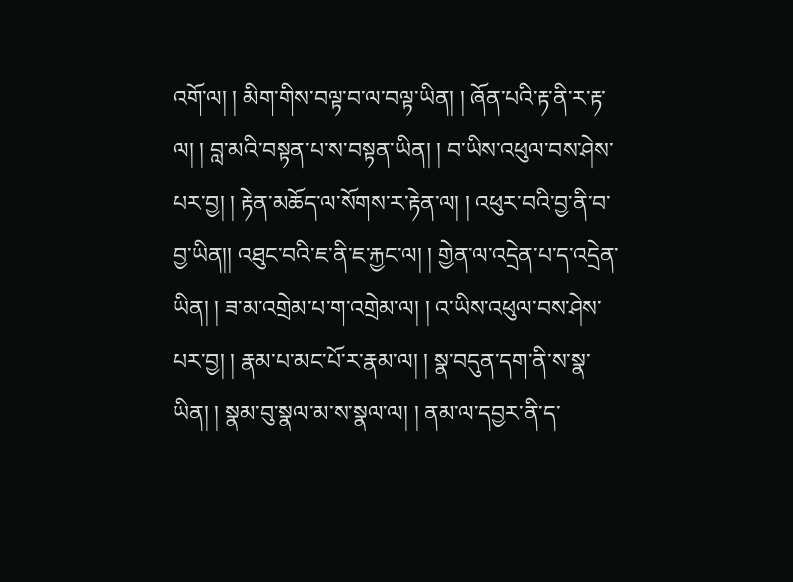འགོ་ལ། ། མིག་གིས་བལྟ་བ་ལ་བལྟ་ཡིན། ། ཞོན་པའི་རྟ་ནི་ར་རྟ་ལ། ། བླ་མའི་བསྟན་པ་ས་བསྟན་ཡིན། ། བ་ཡིས་འཕུལ་བས་ཤེས་པར་བྱ། ། རྟེན་མཆོད་ལ་སོགས་ར་རྟེན་ལ། ། འཕུར་བའི་བྱ་ནི་བ་བྱ་ཡིན།། འཐུང་བའི་ཇ་ནི་ཇ་རྐྱང་ལ། ། གྱེན་ལ་འདྲེན་པ་ད་འདྲེན་ཡིན། ། ཟ་མ་འགྲེམ་པ་ག་འགྲེམ་ལ། ། འ་ཡིས་འཕུལ་བས་ཤེས་པར་བྱ། ། རྣམ་པ་མང་པོ་ར་རྣམ་ལ། ། སྣ་བདུན་དག་ནི་ས་སྣ་ཡིན། ། སྣམ་བུ་སྣལ་མ་ས་སྣལ་ལ། ། ནམ་ལ་དབྱར་ནི་ད་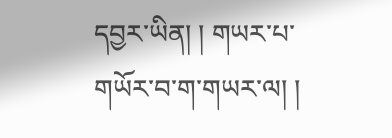དབྱར་ཡིན། ། གཡར་པ་གཡོར་བ་ག་གཡར་ལ། །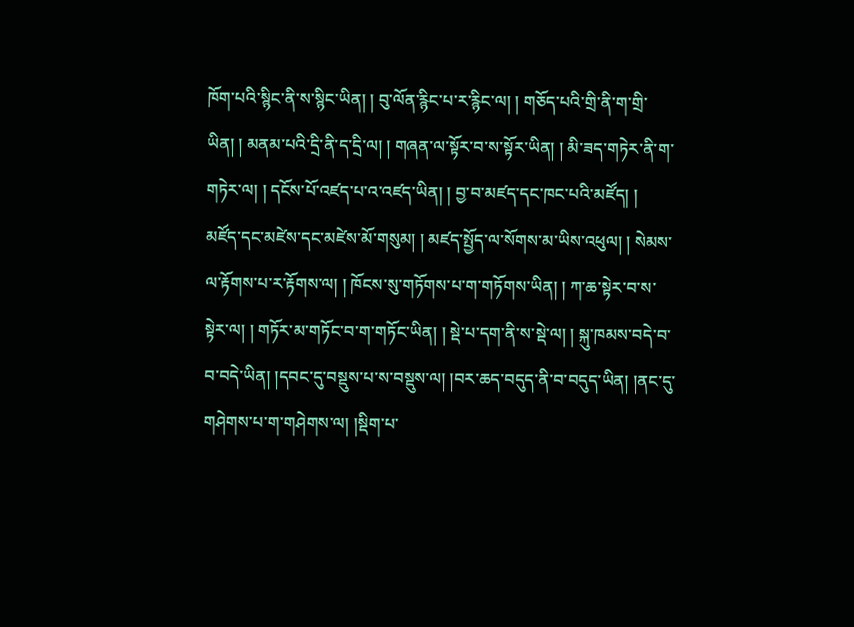ཁོག་པའི་སྙིང་ནི་ས་སྙིང་ཡིན། ། བུ་ལོན་རྙིང་པ་ར་རྙིང་ལ། ། གཅོད་པའི་གྲི་ནི་ག་གྲི་ཡིན། ། མནམ་པའི་དྲི་ནི་ད་དྲི་ལ། ། གཞན་ལ་སྟོར་བ་ས་སྟོར་ཡིན། ། མི་ཟད་གཏེར་ནི་ག་གཏེར་ལ། ། དངོས་པོ་འཛད་པ་འ་འཛད་ཡིན། ། བྱ་བ་མཛད་དང་ཁང་པའི་མཛོད། ། མཛོད་དང་མཛེས་དང་མཛེས་མོ་གསུམ། ། མཛད་སྤྱོད་ལ་སོགས་མ་ཡིས་འཕུལ། ། སེམས་ལ་རྟོགས་པ་ར་རྟོགས་ལ། ། ཁོངས་སུ་གཏོགས་པ་ག་གཏོགས་ཡིན། ། ཀ་ཆ་སྟེར་བ་ས་སྟེར་ལ། ། གཏོར་མ་གཏོང་བ་ག་གཏོང་ཡིན། ། སྡེ་པ་དག་ནི་ས་སྡེ་ལ། ། སྐུ་ཁམས་བདེ་བ་བ་བདེ་ཡིན། །དབང་དུ་བསྡུས་པ་ས་བསྡུས་ལ། །བར་ཆད་བདུད་ནི་བ་བདུད་ཡིན། །ནང་དུ་གཤེགས་པ་ག་གཤེགས་ལ། །སྡིག་པ་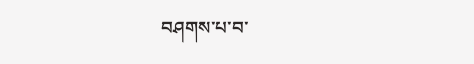བཤགས་པ་བ་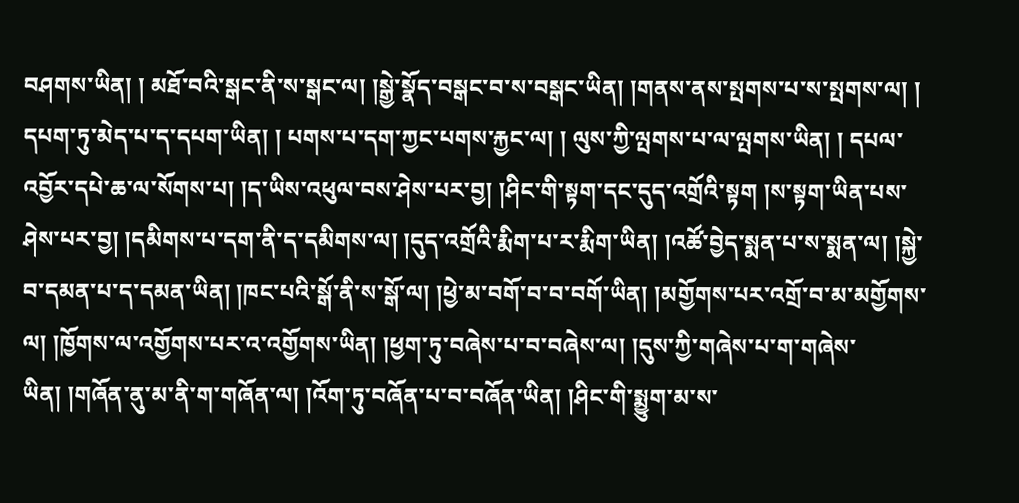བཤགས་ཡིན། ། མཐོ་བའི་སྒང་ནི་ས་སྒང་ལ། །སྒྱེ་སྣོད་བསྒང་བ་ས་བསྒང་ཡིན། །གནས་ནས་སྤགས་པ་ས་སྤགས་ལ། ། དཔག་ཏུ་མེད་པ་ད་དཔག་ཡིན། ། པགས་པ་དག་ཀྱང་པགས་རྐྱང་ལ། ། ལུས་ཀྱི་ལྤགས་པ་ལ་ལྤགས་ཡིན། ། དཔལ་འབྱོར་དཔེ་ཆ་ལ་སོགས་པ། །ད་ཡིས་འཕུལ་བས་ཤེས་པར་བྱ། །ཤིང་གི་སྟག་དང་དུད་འགྲོའི་སྟག །ས་སྟག་ཡིན་པས་ཤེས་པར་བྱ། །དམིགས་པ་དག་ནི་ད་དམིགས་ལ། །དུད་འགྲོའི་རྨིག་པ་ར་རྨིག་ཡིན། །འཚོ་བྱེད་སྨན་པ་ས་སྨན་ལ། །སྐྱེ་བ་དམན་པ་ད་དམན་ཡིན། །ཁང་པའི་སྒོ་ནི་ས་སྒོ་ལ། །ཕྱེ་མ་བགོ་བ་བ་བགོ་ཡིན། །མགྱོགས་པར་འགྲོ་བ་མ་མགྱོགས་ལ། །ཁྱོགས་ལ་འགྱོགས་པར་འ་འགྱོགས་ཡིན། །ཕྱག་ཏུ་བཞེས་པ་བ་བཞེས་ལ། །དུས་ཀྱི་གཞེས་པ་ག་གཞེས་ཡིན། །གཞོན་ནུ་མ་ནི་ག་གཞོན་ལ། །འོག་ཏུ་བཞོན་པ་བ་བཞོན་ཡིན། །ཤིང་གི་སྨྱུག་མ་ས་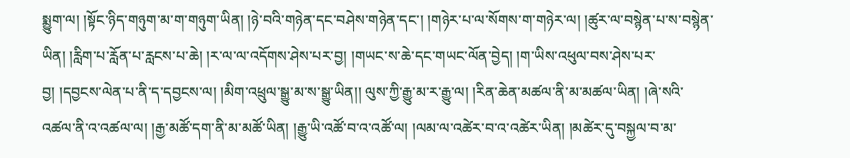སྨྱུག་ལ། །སྟོང་ཉིད་གཉུག་མ་ག་གཉུག་ཡིན། །ཉེ་བའི་གཉེན་དང་བཤེས་གཉེན་དང་། །གཉེར་པ་ལ་སོགས་ག་གཉེར་ལ། །ཚུར་ལ་བསྙེན་པ་ས་བསྙེན་ཡིན། །རླིག་པ་རློན་པ་རླངས་པ་ཆེ། །ར་ལ་ལ་འདོགས་ཤེས་པར་བྱ། །གཡང་ས་ཆེ་དང་གཡང་ལོན་བྱེད། །ག་ཡིས་འཕུལ་བས་ཤེས་པར་བྱ། །དབྱངས་ལེན་པ་ནི་ད་དབྱངས་ལ། །མིག་འཕྲུལ་སྒྱུ་མ་ས་སྒྱུ་ཡིན།། ལུས་ཀྱི་རྒྱུ་མ་ར་རྒྱུ་ལ། །རིན་ཆེན་མཚལ་ནི་མ་མཚལ་ཡིན། །ཞེ་སའི་འཚལ་ནི་འ་འཚལ་ལ། །རྒྱ་མཚོ་དག་ནི་མ་མཚོ་ཡིན། །རྒྱུ་ཡི་འཚོ་བ་འ་འཚོ་ལ། །ལམ་ལ་འཚེར་བ་འ་འཚེར་ཡིན། །མཚེར་དུ་བསྐྱལ་བ་མ་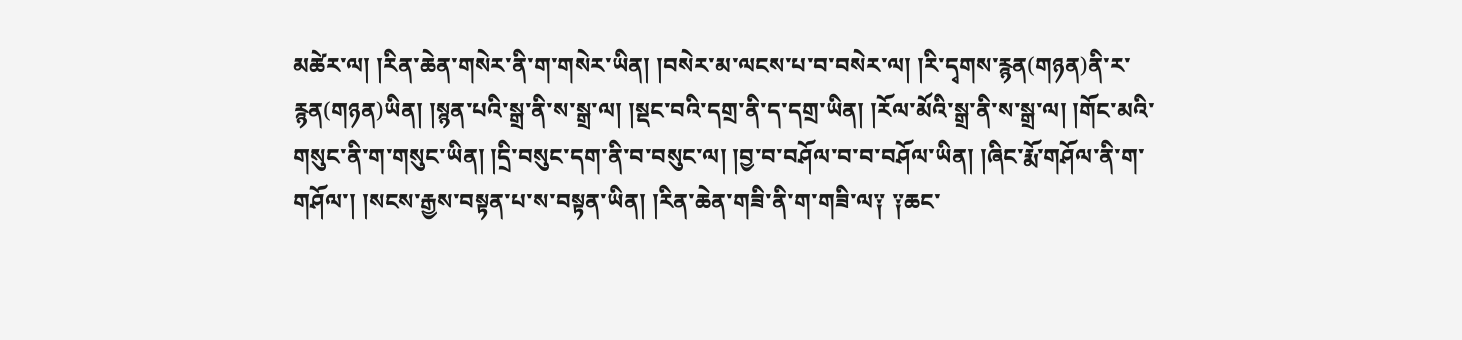མཚེར་ལ། །རིན་ཆེན་གསེར་ནི་ག་གསེར་ཡིན། །བསེར་མ་ལངས་པ་བ་བསེར་ལ། །རི་དྭགས་རྙན(གཉན)ནི་ར་རྙན(གཉན)ཡིན། །སྙན་པའི་སྒྲ་ནི་ས་སྒྲ་ལ། །སྡང་བའི་དགྲ་ནི་ད་དགྲ་ཡིན། །རོལ་མོའི་སྒྲ་ནི་ས་སྒྲ་ལ། །གོང་མའི་གསུང་ནི་ག་གསུང་ཡིན། །དྲི་བསུང་དག་ནི་བ་བསུང་ལ། །བྱ་བ་བཤོལ་བ་བ་བཤོལ་ཡིན། །ཞིང་རྨོ་གཤོལ་ནི་ག་གཤོལ་། །སངས་རྒྱས་བསྟན་པ་ས་བསྟན་ཡིན། །རིན་ཆེན་གཟི་ནི་ག་གཟི་ལ༑ ༑ཆང་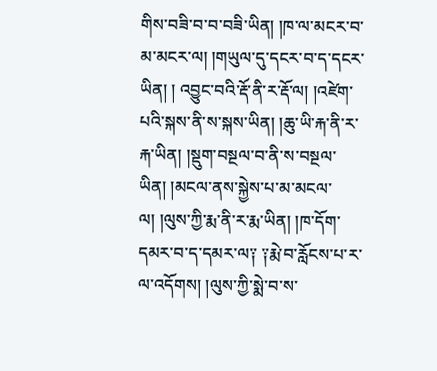གིས་བཟི་བ་བ་བཟི་ཡིན། །ཁ་ལ་མངར་བ་མ་མངར་ལ། །གཡུལ་དུ་དངར་བ་ད་དངར་ཡིན། ། འབྱུང་བའི་རྡོ་ནི་ར་རྡོ་ལ། །འཛེག་པའི་སྐས་ནི་ས་སྐས་ཡིན། །ཆུ་ཡི་རྐ་ནི་ར་རྐ་ཡིན། །སྡུག་བསྔལ་བ་ནི་ས་བསྔལ་ཡིན། །མངལ་ནས་སྐྱེས་པ་མ་མངལ་ལ། །ལུས་ཀྱི་རྨ་ནི་ར་རྨ་ཡིན། །ཁ་དོག་དམར་བ་ད་དམར་ལ༑ ༑རྨེ་བ་རློངས་པ་ར་ལ་འདོགས། །ལུས་ཀྱི་སྨེ་བ་ས་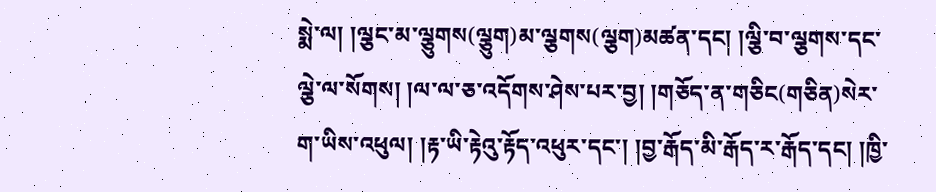སྨེ་ལ། །ལྕང་མ་ལྕུགས(ལྕུག)མ་ལྕགས(ལྕག)མཚན་དང། །ལྕི་བ་ལྕགས་དང་ལྕེ་ལ་སོགས། །ལ་ལ་ཅ་འདོགས་ཤེས་པར་བྱ། །གཅོད་ན་གཅིང(གཅིན)སེར་ག་ཡིས་འཕུལ། །རྟ་ཡི་རྟེའུ་རྟོད་འཕུར་དང་། །བྱ་རྒོད་མི་རྒོད་ར་རྒོད་དང། །ཁྱི་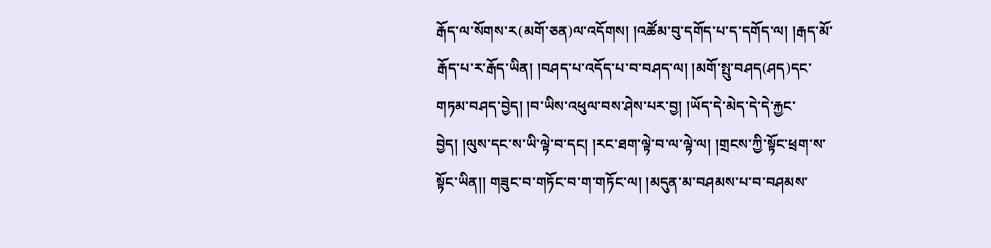རྒོད་ལ་སོགས་ར(མགོ་ཅན)ལ་འདོགས། །འཚོམ་བུ་དགོད་པ་ད་དགོད་ལ། །རྒད་མོ་རྒོད་པ་ར་རྒོད་ཡིན། །བཤད་པ་འདོད་པ་བ་བཤད་ལ། །མགོ་སྤུ་བཤད(ཤད)དང་གཏམ་བཤད་བྱེད། །བ་ཡིས་འཕུལ་བས་ཤེས་པར་བྱ། །ཡོད་དེ་མེད་དེ་དེ་རྐྱང་བྱེད། །ལུས་དང་ས་ཡི་ལྟེ་བ་དང། །རང་ཐག་ལྟེ་བ་ལ་ལྟེ་ལ། །གྲངས་ཀྱི་སྟོང་ཕྲག་ས་སྟོང་ཡིན།། གཟུང་བ་གཏོང་བ་ག་གཏོང་ལ། །མདུན་མ་བཤམས་པ་བ་བཤམས་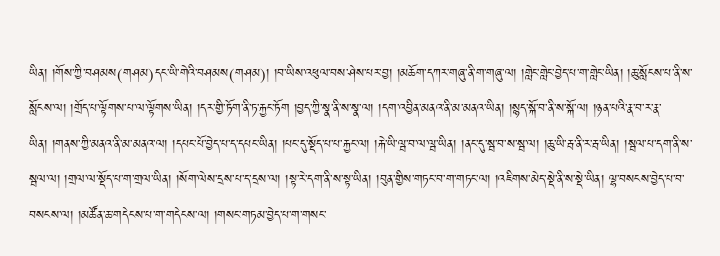ཡིན། །གོས་ཀྱི་བཤམས(གཤམ)དང་ཡི་གེའི་བཤམས(གཤམ)། །བ་ཡིས་འཕུལ་བས་ཤེས་པར་བྱ། །མཆོག་དཀར་གཞུ་ནི་ག་གཞུ་ལ། །གླེང་གླེང་བྱེད་པ་ག་གླེང་ཡིན། །ཆུ་སློངས་པ་ནི་ས་སློངས་ལ། །གྲོད་པ་ལྟོགས་པ་ལ་ལྟོགས་ཡིན། །དར་གྱི་ཏོག་ནི་ཏ་རྐྱང་ཏོག །བྱད་ཀྱི་སྣ་ནི་ས་སྣ་ལ། །དག་འབྱིན་མནའ་ནི་མ་མནའ་ཡིན། །སྙད་སྐོ་བ་ནི་ས་སྐོ་ལ། །ཉན་པའི་རྣ་བ་ར་རྣ་ཡིན། །གནས་ཀྱི་མནའ་ནི་མ་མནའ་ལ། །དཔང་པོ་བྱེད་པ་ད་དཔང་ཡིན། །པང་དུ་སྡོད་པ་པ་རྐྱང་ལ། །རྐེ་ཡི་ལྦ་བ་ལ་ལྦ་ཡིན། །ནང་དུ་སྦ་བ་ས་སྦ་ལ། །ཆུ་ཡི་རྦ་ནི་ར་རྦ་ཡིན། །སྦལ་པ་དག་ནི་ས་སྦལ་ལ། །གྲལ་ལ་སྡོད་པ་ག་གྲལ་ཡིན། །སོག་ལེས་དྲས་པ་ད་དྲས་ལ། །སྟ་རེ་དག་ནི་ས་སྟ་ཡིན། །བུན་གྱིས་གཏང་བ་ག་གཏང་ལ། །འཇིགས་མེད་སྡེ་ནི་ས་སྡེ་ཡིན། ལྷ་བསངས་བྱེད་པ་བ་བསངས་ལ། །མཚོན་ཆ་གདེངས་པ་ག་གདེངས་ལ། །གསང་གཏམ་བྱེད་པ་ག་གསང་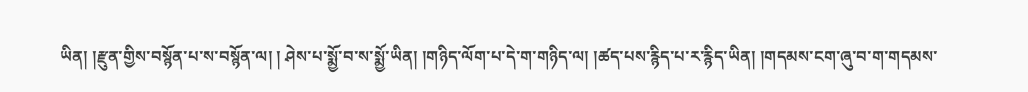ཡིན། །རྫུན་གྱིས་བསྙོན་པ་ས་བསྙོན་ལ། ། ཤེས་པ་སྨྱོ་བ་ས་སྨྱོ་ཡིན། །གཉིད་ལོག་པ་དེ་ག་གཉིད་ལ། །ཚད་པས་རྙིད་པ་ར་རྙིད་ཡིན། །གདམས་ངག་ཞུ་བ་ག་གདམས་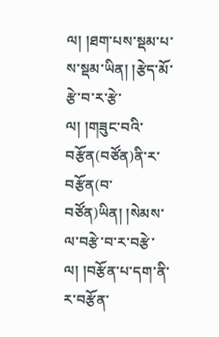ལ། །ཐག་པས་སྡམ་པ་ས་སྡམ་ཡིན། །རྩེད་མོ་རྩེ་བ་ར་རྩེ་ལ། །གཟུང་བའི་བརྩོན(བཙོན)ནི་ར་བརྩོན(བ་བཙོན)ཡིན། །སེམས་ལ་བརྩེ་བ་ར་བརྩེ་ལ། །བརྩོན་པ་དག་ནི་ར་བརྩོན་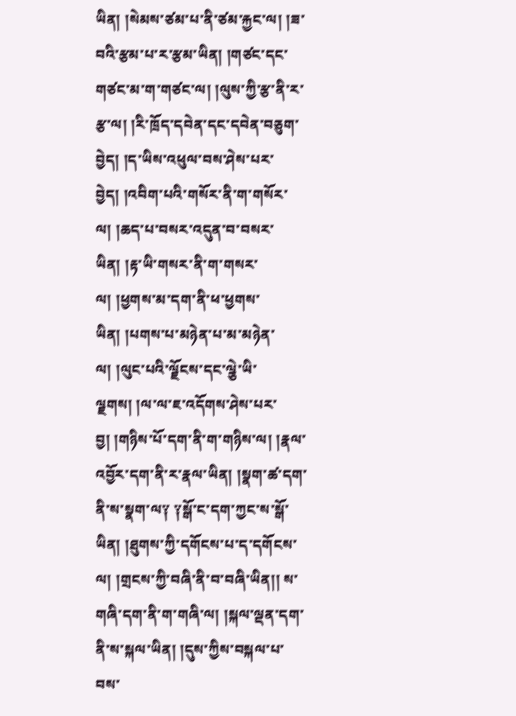ཡིན། །སེམས་ཙམ་པ་ནི་ཙམ་རྐྱང་ལ། །ཟ་བའི་རྩམ་པ་ར་རྩམ་ཡིན། །གཙང་དང་གཙང་མ་ག་གཙང་ལ། །ལུས་ཀྱི་རྩ་ནི་ར་རྩ་ལ། །རི་ཁྲོད་དབེན་དང་དབེན་བཅུག་བྱེད། །ད་ཡིས་འཕུལ་བས་ཤེས་པར་བྱེད། །འབིག་པའི་གསོར་ནི་ག་གསོར་ལ། །ཆད་པ་བསར་འདུན་བ་བསར་ཡིན། །རྟ་ཡི་གསར་ནི་ག་གསར་ལ། །ཕྱགས་མ་དག་ནི་ཕ་ཕྱགས་ཡིན། །པགས་པ་མཉེན་པ་མ་མཉེན་ལ། །ལུང་པའི་ལྗོངས་དང་ལྕེ་ཡི་ལྗགས། །ལ་ལ་ཇ་འདོགས་ཤེས་པར་བྱ། །གཉིས་པོ་དག་ནི་ག་གཉིས་ལ། །རྣལ་འབྱོར་དག་ནི་ར་རྣལ་ཡིན། །སྣག་ཚ་དག་ནི་ས་སྣག་ལ༑ ༑སྒོ་ང་དག་ཀྱང་ས་སྒོ་ཡིན། །ཐུགས་ཀྱི་དགོངས་པ་ད་དགོངས་ལ། །གྲངས་ཀྱི་བཞི་ནི་བ་བཞི་ཡིན།། ས་གཞི་དག་ནི་ག་གཞི་ལ། །སྐལ་ལྡན་དག་ནི་ས་སྐལ་ཡིན། །དུས་ཀྱིས་བསྐལ་པ་བས་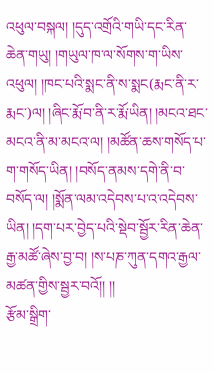འཕུལ་བསྐལ། །དུད་འགྲོའི་གཡི་དང་རིན་ཆེན་གཡུ། །གཡུལ་ཁ་ལ་སོགས་ག་ཡིས་འཕུལ། །ཁང་པའི་སྨང་ནི་ས་སྨང(རྨང་ནི་ར་རྨང་)ལ། །ཞིང་རྨོ་བ་ནི་ར་རྨོ་ཡིན། །མངའ་ཐང་མངའ་ནི་མ་མངའ་ལ། །མཚོན་ཆས་གསོད་པ་ག་གསོད་ཡིན། །བསོད་ནམས་དགེ་ནི་བ་བསོད་ལ། །སྨོན་ལམ་འདེབས་པ་འ་འདེབས་ཡིན། །དག་པར་བྱེད་པའི་སྡེབ་སྦྱོར་རིན་ཆེན་རྒྱ་མཚོ་ཞེས་བྱ་བ། །ས་པཎ་ཀུན་དགའ་རྒྱལ་མཚན་གྱིས་སྦྱར་བའོ།། །།
རྩོམ་སྒྲིག་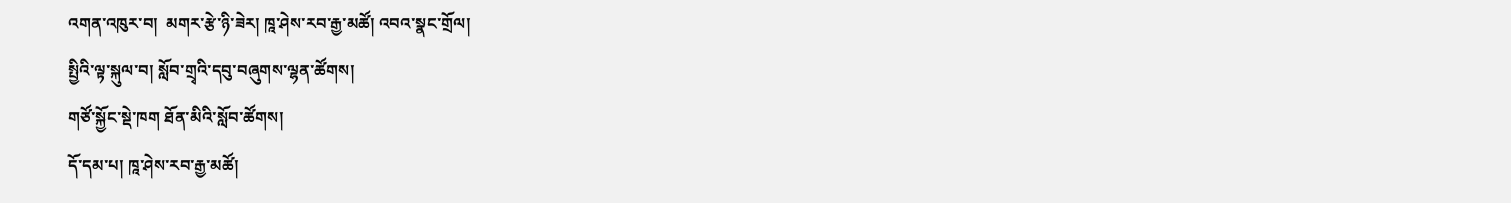འགན་འཁུར་བ།  མགར་རྩེ་ཉི་ཟེར། ཁཱ་ཤེས་རབ་རྒྱ་མཚོ། འབའ་སྣང་གྲོལ།
སྤྱིའི་ལྟ་སྐུལ་བ། སློབ་གྲྭའི་དབུ་བཞུགས་ལྷན་ཚོགས།
གཙོ་སྐྱོང་སྡེ་ཁག ཐོན་མིའི་སློབ་ཚོགས།
དོ་དམ་པ། ཁཱ་ཤེས་རབ་རྒྱ་མཚོ།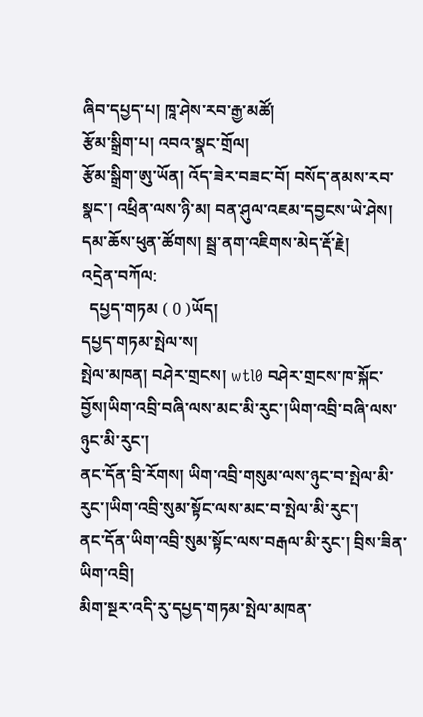ཞིབ་དཔྱད་པ། ཁཱ་ཤེས་རབ་རྒྱ་མཚོ།
རྩོམ་སྒྲིག་པ། འབའ་སྣང་གྲོལ།
རྩོམ་སྒྲིག་ཨུ་ཡོན། འོད་ཟེར་བཟང་བོ། བསོད་ནམས་རབ་སྣང་། འཕྲིན་ལས་ཉི་མ། བན་ཤུལ་འཇམ་དབྱངས་ཡེ་ཤེས། དམ་ཆོས་ཕུན་ཚོགས། སྦྲ་ནག་འཇིགས་མེད་རྡོ་རྗེ།
འདྲེན་བཀོལ:
  དཔྱད་གཏམ ( 0 )ཡོད།
དཔྱད་གཏམ་སྤེལ་ས།
སྤེལ་མཁན། བཤེར་གྲངས། wtl0 བཤེར་གྲངས་ཁ་སྐོང་བྱོས།ཡིག་འབྲི་བཞི་ལས་མང་མི་རུང་།ཡིག་འབྲི་བཞི་ལས་ཉུང་མི་རུང་།
ནང་དོན་བྲི་རོགས། ཡིག་འབྲི་གསུམ་ལས་ཉུང་བ་སྤེལ་མི་རུང་།ཡིག་འབྲི་སུམ་སྟོང་ལས་མང་བ་སྤེལ་མི་རུང་།
ནང་དོན་ཡིག་འབྲི་སུམ་སྟོང་ལས་བརྒལ་མི་རུང་། བྲིས་ཟིན་ཡིག་འབྲི།
མིག་སྔར་འདི་རུ་དཔྱད་གཏམ་སྤེལ་མཁན་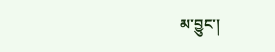མ་བྱུང་།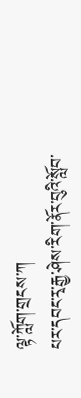ལྟ་ཀློག་གྲངས་ཀ
པར་དབང་རྭ་རྒྱ་ཤེས་རིག་ནོར་བུའི་སློབ་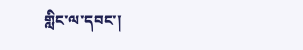གླིང་ལ་དབང་།